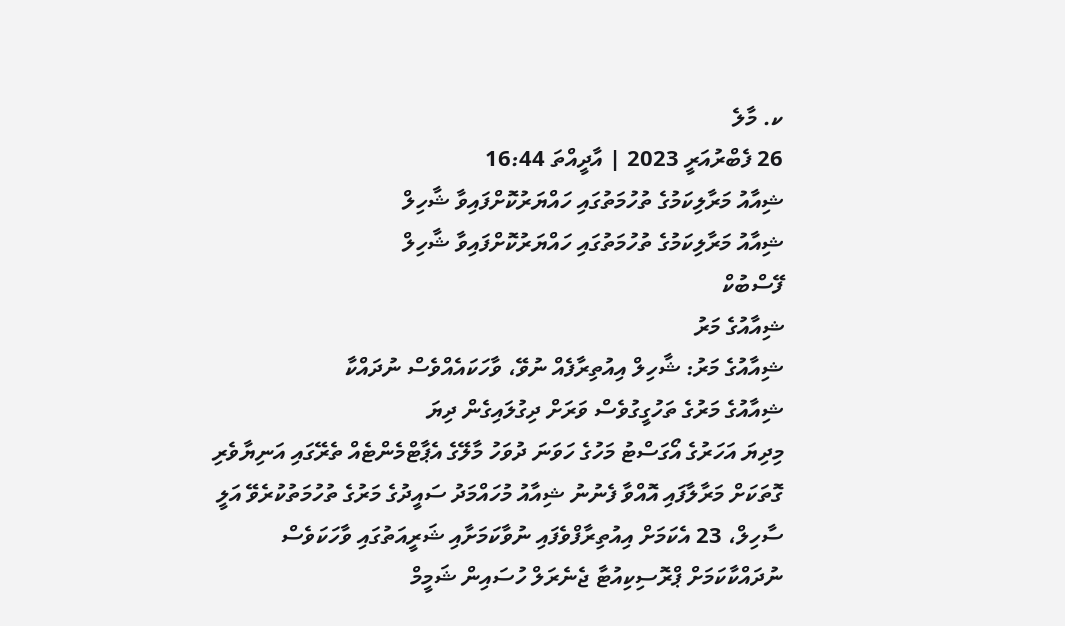ކ. މާލެ
26 ފެބްރުއަރީ 2023 | އާދީއްތަ 16:44
ޝިއާއު މަރާލިކަމުގެ ތުހުމަތުގައި ހައްޔަރުކޮށްފައިވާ ޝާހިލް
ޝިއާއު މަރާލިކަމުގެ ތުހުމަތުގައި ހައްޔަރުކޮށްފައިވާ ޝާހިލް
ފޭސްބުކް
ޝިއާއުގެ މަރު
ޝިއާއުގެ މަރު: ޝާހިލް އިއުތިރާފެއް ނުވޭ، ވާހަކައެއްވެސް ނުދައްކާ
ޝިއާއުގެ މަރުގެ ތަހުގީގުވެސް ވަރަށް ދިގުލައިގެން ދިޔަ
މިދިޔަ އަހަރުގެ އޯގަސްޓު މަހުގެ ހަވަނަ ދުވަހު މާލޭގެ އެޕާޓްމެންޓެއް ތެރޭގައި އަނިޔާވެރި ގޮތަކަށް މަރާލާފައި އޮއްވާ ފެނުނު ޝިއާއު މުހައްމަދު ސައީދުގެ މަރުގެ ތުހުމަތުކުރެވޭ އަލީ ސާހިލް، 23 އެކަމަށް އިއުތިރާފްވެފައި ނުވާކަމަށާއި ޝަރީއަތުގައި ވާހަކަވެސް ނުދައްކާކަމަށް ޕްރޮސިކިއުޓާ ޖެނެރަލް ހުސައިން ޝަމީމް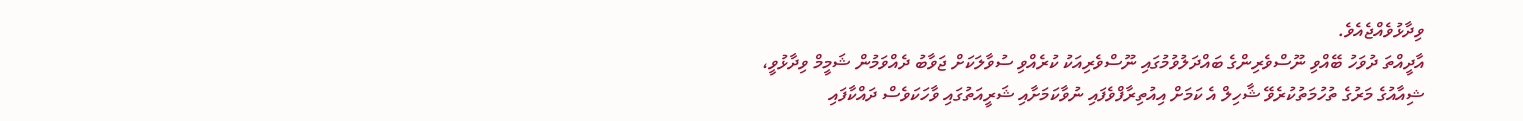ވިދާޅުވެއްޖެއެވެ.
އާދީއްތަ ދުވަހު ބޭއްވި ނޫސްވެރިންގެ ބައްދަލުވުމުގައި ނޫސްވެރިއަކު ކުރެއްވި ސުވާލަކަށް ޖަވާބު ދެއްވަމުން ޝަމީމް ވިދާޅުވީ، ޝިއާއުގެ މަރުގެ ތުހުމަތުކުރެވޭ ޝާހިލް އެ ކަމަށް އިއުތިރާފްވެފައި ނުވާކަމަށާއި ޝަރީއަތުގައި ވާހަކަވެސް ދައްކާފައި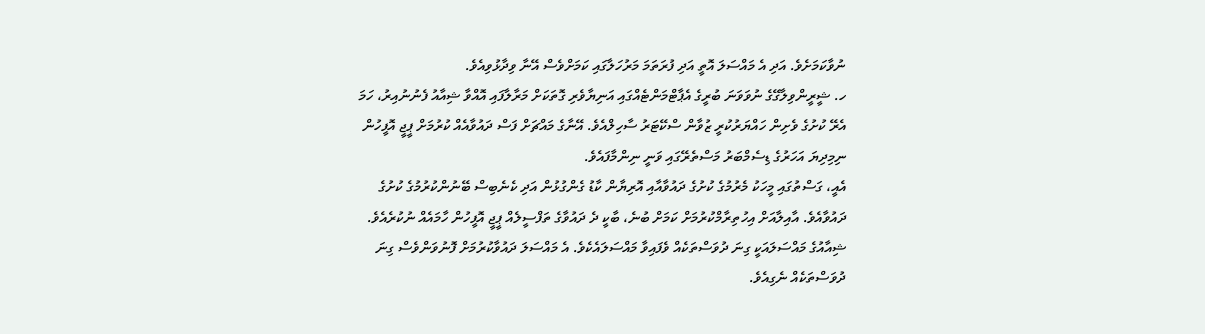ނުވާކަމަށެވެ. އަދި އެ މައްސަލަ އޮތީ އަދި ފުރަތަމަ މަރުހަލާގައި ކަމަށްވެސް އޭނާ ވިދާޅުވިއެވެ.
ހ. ޝީރީންވިލާގޭގެ ނުވަވަނަ ބުރީގެ އެޕާޓްމަންޓެއްގައި އަނިޔާވެރި ގޮތަކަށް މަރާލާފައި އޮއްވާ ޝިއާއު ފެނުނުއިރު، ހަމަ އެރޭ ކުށުގެ ވެށިން ހައްޔަރުކުރީ ޒުވާން ސްކޭޓަރު ސާހިލްއެވެ. އޭނާގެ މައްޗަށް ފަސް ދައުވާއެއް ކުރުމަށް ޕީޖީ އޮފީހުން ނިމިދިޔަ އަހަރުގެ ޑިސެމްބަރު މަސްތެރޭގައި ވަނީ ނިންމާފައެވެ.
އެއީ، ގަސްތުގައި މީހަކު މެރުމުގެ ކުށުގެ ދައުވާއާއި އޮރިޔާން ކާޑު ގެންގުޅުން އަދި ކެނެބިސް ބޭނުންކުރުމުގެ ކުށުގެ ދައުވާއެވެ. އާއިލާއަށް އިހުތިރާމްކުރުމަށް ކަމަށް ބުނެ، ބާކީ ދެ ދައުވާގެ ތަފްސީލެއް ޕީޖީ އޮފީހުން ހާމައެއް ނުކުރެއެވެ.
ޝިއާއުގެ މައްސަލައަކީ ގިނަ ދުވަސްތަކެއް ވެފައިވާ މައްސަލައެކެވެ. އެ މައްސަލަ ދައުވާކުރުމަށް ފޮނުވަންވެސް ގިނަ ދުވަސްތަކެއް ނެގިއެވެ.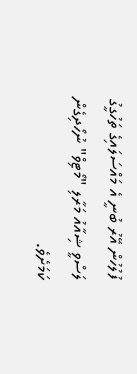ފުލުހުން އޭރު ބުނީ އެ މައްސަލައިގެ ތަހުގީގު ލަސްވީ ޝިއާއު މަރާލި "މޯޓިވް" ނުހޯދިގެން ކަމަށެވެ.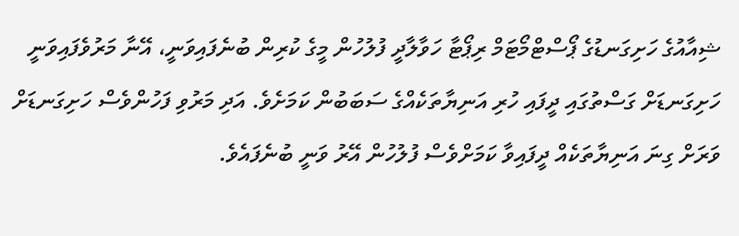ޝިއާއުގެ ހަށިގަނޑުގެ ޕޯސްޓްމޯޓަމް ރިޕޯޓާ ހަވާލާދީ ފުލުހުން މީގެ ކުރިން ބުނެފައިވަނީ، އޭނާ މަރުވެފައިވަނީ ހަށިގަނޑަށް ގަސްތުގައި ދީފައި ހުރި އަނިޔާތަކެއްގެ ސަބަބުން ކަމަށެވެ. އަދި މަރުވި ފަހުންވެސް ހަށިގަނޑަށް ވަރަށް ގިނަ އަނިޔާތަކެއް ދީފައިވާ ކަމަށްވެސް ފުލުހުން އޭރު ވަނީ ބުނެފައެވެ.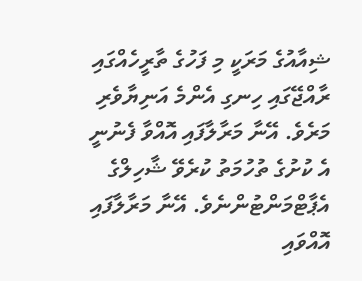ޝިއާއުގެ މަރަކީ މި ފަހުގެ ތާރީހެއްގައި ރާއްޖޭގައި ހިނގި އެންމެ އަނިޔާވެރި މަރެވެ. އޭނާ މަރާލާފައި އޮއްވާ ފެނުނީ އެ ކުށުގެ ތުހުމަތު ކުރެވޭ ޝާހިލްގެ އެޕާޓްމަންޓުންނެވެ. އޭނާ މަރާލާފައި އޮއްވައި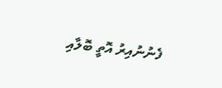ފެނުނުއިރު އޮތީ ބޮލާއި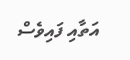އަތާއި ފައިވެސް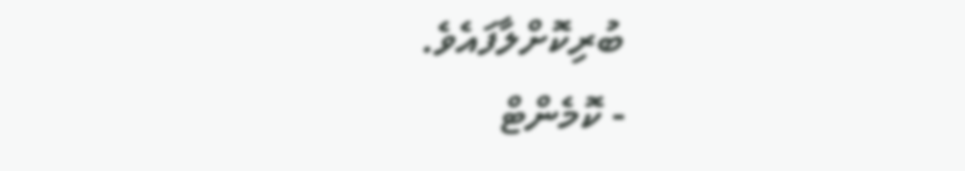ބުރިކޮށްލާފައެވެ.
- ކޮމެންޓް